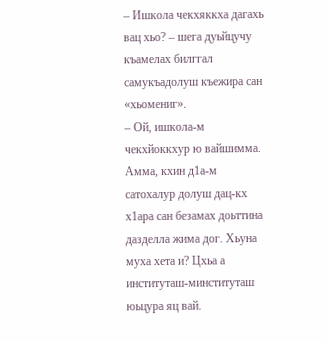– Ишкола чекхяккха дагахь вац хьо? – шега дуьйцучу къамелах билггал самукъадолуш къежира сан «хьомениг».
– Ой, ишкола-м чекхйоккхур ю вайшимма. Амма, кхин д1а-м сатохалур долуш дац-кх х1ара сан безамах доьттина дазделла жима дог. Хьуна муха хета и? Цхьа а институташ-минституташ юьцура яц вай.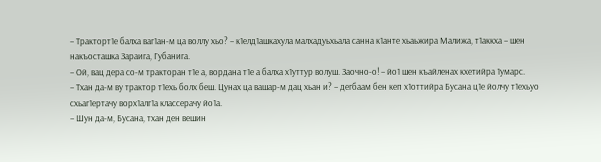– Тракторт1е балха ваг1ан-м ца воллу хьо? – к1елд1ашкахула малхадуьхьала санна к1анте хьаьжира Малижа, т1аккха – шен накъосташка Зараига, Губанига.
– Ой, вац дера со-м тракторан т1е а, вордана т1е а балха х1уттур волуш. Заочно-о! – йо1 шен къайленах кхетийра 1умарс.
– Тхан да-м ву трактор т1ехь болх беш. Цунах ца вашар-м дац хьан и? – дегбаам бен кеп х1оттийра Бусана ц1е йолчу т1ехьуо схьаг1ертачу ворх1алг1а классерачу йо1а.
– Шун да-м, Бусана, тхан ден вешин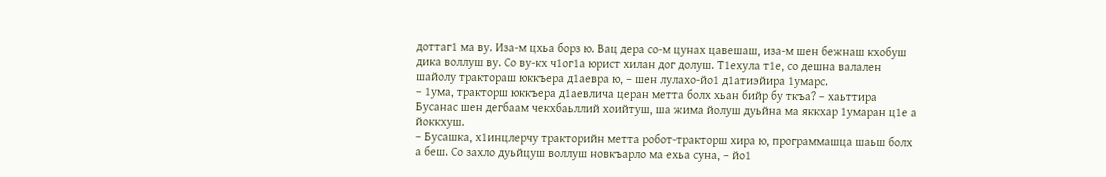доттаг1 ма ву. Иза-м цхьа борз ю. Вац дера со-м цунах цавешаш, иза-м шен бежнаш кхобуш дика воллуш ву. Со ву-кх ч1ог1а юрист хилан дог долуш. Т1ехула т1е, со дешна валален шайолу трактораш юккъера д1аевра ю, – шен лулахо-йо1 д1атиэйира 1умарс.
– 1ума, тракторш юккъера д1аевлича церан метта болх хьан бийр бу ткъа? – хаьттира Бусанас шен дегбаам чекхбаьллий хоийтуш, ша жима йолуш дуьйна ма яккхар 1умаран ц1е а йоккхуш.
– Бусашка, х1инцлерчу тракторийн метта робот-тракторш хира ю, программашца шаьш болх а беш. Со захло дуьйцуш воллуш новкъарло ма ехьа суна, – йо1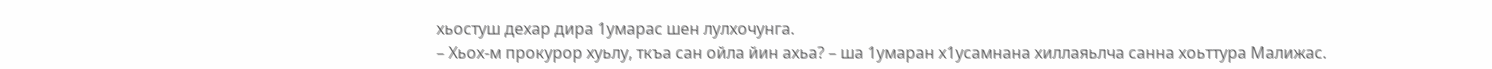хьостуш дехар дира 1умарас шен лулхочунга.
– Хьох-м прокурор хуьлу, ткъа сан ойла йин ахьа? – ша 1умаран х1усамнана хиллаяьлча санна хоьттура Малижас.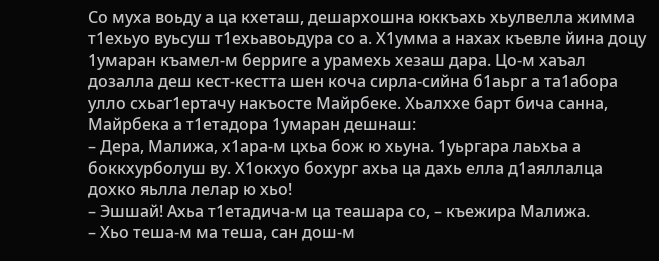Со муха воьду а ца кхеташ, дешархошна юккъахь хьулвелла жимма т1ехьуо вуьсуш т1ехьавоьдура со а. Х1умма а нахах къевле йина доцу 1умаран къамел-м берриге а урамехь хезаш дара. Цо-м хаъал дозалла деш кест-кестта шен коча сирла-сийна б1аьрг а та1абора улло схьаг1ертачу накъосте Майрбеке. Хьалххе барт бича санна, Майрбека а т1етадора 1умаран дешнаш:
– Дера, Малижа, х1ара-м цхьа бож ю хьуна. 1уьргара лаьхьа а боккхурболуш ву. Х1окхуо бохург ахьа ца дахь елла д1аяллалца дохко яьлла лелар ю хьо!
– Эшшай! Ахьа т1етадича-м ца теашара со, – къежира Малижа.
– Хьо теша-м ма теша, сан дош-м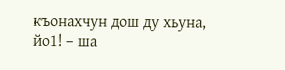къонахчун дош ду хьуна, йо1! – ша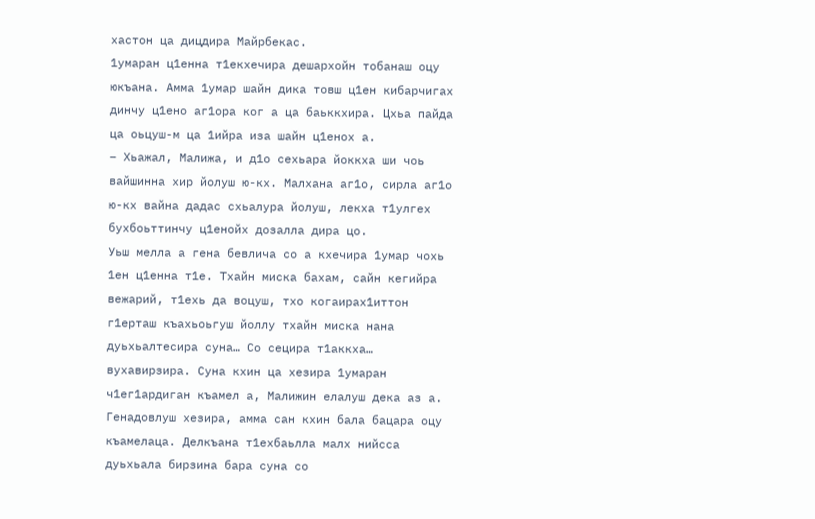хастон ца дицдира Майрбекас.
1умаран ц1енна т1екхечира дешархойн тобанаш оцу юкъана. Амма 1умар шайн дика товш ц1ен кибарчигах динчу ц1ено аг1ора ког а ца баьккхира. Цхьа пайда ца оьцуш-м ца 1ийра иза шайн ц1енох а.
– Хьажал, Малижа, и д1о сехьара йоккха ши чоь вайшинна хир йолуш ю-кх. Малхана аг1о, сирла аг1о ю-кх вайна дадас схьалура йолуш, лекха т1улгех бухбоьттинчу ц1енойх дозалла дира цо.
Уьш мелла а гена бевлича со а кхечира 1умар чохь 1ен ц1енна т1е. Тхайн миска бахам, сайн кегийра вежарий, т1ехь да воцуш, тхо когаирах1иттон г1ерташ къахьоьгуш йоллу тхайн миска нана дуьхьалтесира суна… Со сецира т1аккха… вухавирзира. Суна кхин ца хезира 1умаран ч1ег1ардиган къамел а, Малижин елалуш дека аз а. Генадовлуш хезира, амма сан кхин бала бацара оцу къамелаца. Делкъана т1ехбаьлла малх нийсса дуьхьала бирзина бара суна со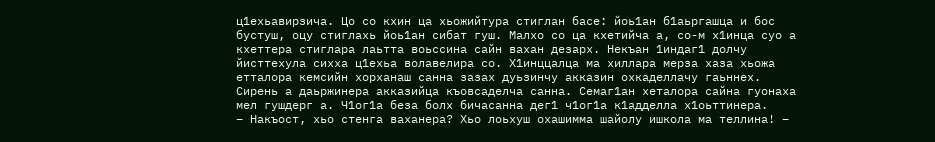ц1ехьавирзича. Цо со кхин ца хьожийтура стиглан басе: йоь1ан б1аьргашца и бос бустуш, оцу стиглахь йоь1ан сибат гуш. Малхо со ца кхетийча а, со-м х1инца суо а кхеттера стиглара лаьтта воьссина сайн вахан дезарх. Некъан 1индаг1 долчу йисттехула сихха ц1ехьа волавелира со. Х1инццалца ма хиллара мерза хаза хьожа етталора кемсийн хорханаш санна зазах дуьзинчу акказин охкаделлачу гаьннех. Сирень а даьржинера акказийца къовсаделча санна. Семаг1ан хеталора сайна гуонаха мел гушдерг а. Ч1ог1а беза болх бичасанна дег1 ч1ог1а к1адделла х1оьттинера.
– Накъост, хьо стенга ваханера? Хьо лоьхуш охашимма шайолу ишкола ма теллина! –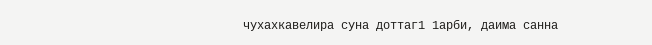чухахкавелира суна доттаг1 1арби, даима санна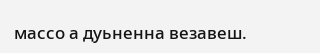массо а дуьненна везавеш.